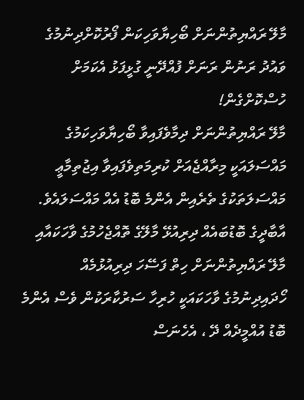މާލޭ ރައްޔިތުންނަށް ބޯހިޔާވަހިކަން ފޯރުކޮށްދިނުމުގެ ވައުދު ރަނުން ރަނަށް ފުއްދޭނީ ގުޅީފަޅު އެކަމަށް ހުސްކޮށްގެން!
މާލޭ ރައްޔިތުންނަށް ދިމާވެފައިވާ ބޯހިޔާވަހިކަމުގެ މައްސަލައަކީ މިރާއްޖެއަށް ކުރިމަތިވެފައިވާ އިޖުތިމާޢީ މައްސަލަތަކުގެ ތެރެއިން އެންމެ ބޮޑު އެއް މައްސަލައެވެ. އާބާދީގެ ބޮޑުބައެއް ދިރިއުޅޭ މާލޭގެ ތޮއްޖެހުމުގެ ވާހަކައާއި މާލޭ ރައްޔިތުންނަށް ހިތް ފަސޭހަ ދިރިއުޅުމެއް ހޯދައިދިނުމުގެ ވާހަކައަކީ ހުރިހާ ސަރުކާރަކުން ވެސް އެންމެ ބޮޑު އުއްމީދެއް ދޭ ، އެހެނަސް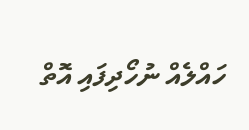ހައްލެއް ނުހޯދިފައި އޮތް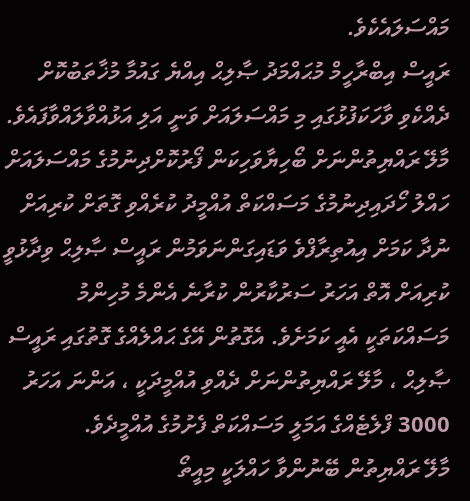މައްސަލައެކެވެ.
ރައީސް އިބްރާހީމް މުޙައްމަދު ޞާލިޙް އިއްޔެ ގައުމާ މުޚާތަބުކޮށް ދެއްކެވި ވާހަކަފުޅުގައި މި މައްސަލައަށް ވަނީ އަލި އަޅުއްވާލައްވާފައެވެ. މާލޭ ރައްޔިތުންނަށް ބޯހިޔާވަހިކަން ފޯރުކޮށްދިނުމުގެ މައްސަލައަށް ހައްލު ހޯދައިދިނުމުގެ މަސައްކަތް އުއްމީދު ކުރެއްވި ގޮތަށް ކުރިއަށް ނުދާ ކަމަށް އިއުތިރާފްވެ ވަޑައިގަންނަވަމުން ރައީސް ޞާލިޙް ވިދާޅުވީ ކުރިއަށް އޮތް އަހަރު ސަރުކާރުން ކުރާނެ އެންމެ މުހިންމު މަސައްކަތަކީ އެއީ ކަމަށެވެ. އެގޮތުން އޭގެ ޙައްލެއްގެ ގޮތުގައި ރައީސް ޞާލިޙް ، މާލޭ ރައްޔިތުންނަށް ދެއްވި އުއްމީދަކީ ، އަންނަ އަހަރު 3000 ފްލެޓެއްގެ އަމަލީ މަސައްކަތް ފެށުމުގެ އުއްމީދެވެ.
މާލޭ ރައްޔިތުން ބޭނުންވާ ހައްލަކީ މިއީތޯ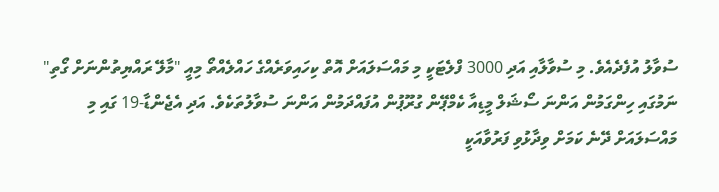ސުވާލު އުފެދެއެވެ. މި ސުވާލާއި އަދި 3000 ފްލެޓަކީ މި މައްސަލައަށް އޮތް ކިހައިވަރެއްގެ ހައްލެއްތޯ މިއީ "މާލޭ ރައްޔިތުންނަށް ގޯތި" ނަމުގައި ހިންގަމުން އަންނަ ސޯޝަލް މީޑިއާ ކެމްޕޭން ގުރޫޕުން އުފައްދަމުން އަންނަ ސުވާލުތަކެވެ. އަދި އެޖެންޑާ-19 ގައި މި މައްސަލައަށް ދޭނެ ކަމަށް ވިދާޅުވި ފަރުވާއަކީ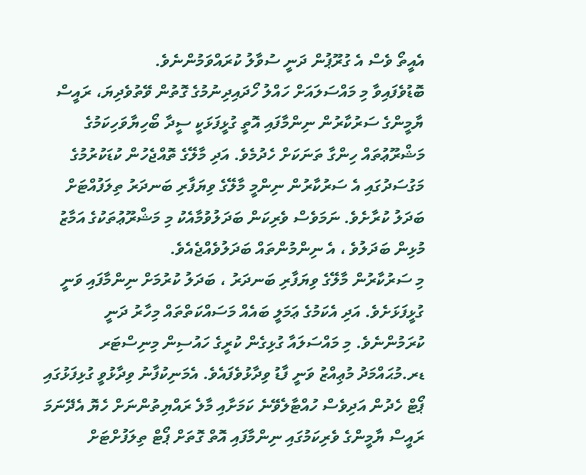އެއީތޯ ވެސް އެ ގުރޫޕުން ދަނީ ސުވާލު ކުރައްވަމުންނެވެ.
ބޮޑުވެފައިވާ މި މައްސަލައަށް ހައްލު ހޯދައިދިނުމުގެ ގޮތުން ވޭތުވެދިޔަ، ރައީސް ޔާމީންގެ ސަރުކާރުން ނިންމާފައި އޮތީ ގުޅީފަޅަކީ ސީދާ ބޯހިޔާވަހިކަމުގެ މަޝްރޫޢުތައް ހިންގާ ތަނަކަށް ހެދުމެވެ. އަދި މާލޭގެ ތޮއްޖެހުން ކުޑަކުރުމުގެ މަގުސަދުގައި އެ ސަރުކާރުން ނިންމީ މާލޭގެ ވިޔަފާރި ބަނދަރު ތިލަފުއްޓަށް ބަދަލު ކުރާށެވެ. ނަމަވެސް ވެރިކަން ބަދަލުވުމާއެކު މި މަޝްރޫޢުތަކުގެ އަމާޒު މުޅިން ބަދަލުވެ ، އެ ނިންމުންތައް ބަދަލުވެއްޖެއެވެ.
މި ސަރުކާރުން މާލޭގެ ވިޔަފާރި ބަނދަރު ، ބަދަލު ކުރުމަށް ނިންމާފައި ވަނީ ގުޅީފަޅަށެވެ. އަދި އެކަމުގެ ޢަމަލީ ބައެއް މަސައްކަތްތައް މިހާރު ދަނީ ކުރަމުންނެވެ. މި މައްސަލައާ ގުޅިގެން ކުރީގެ ހައުސިން މިނިސްޓަރ ޑރ.މުޙައްމަދު މުޢިއްޒު ވަނީ ފާޑު ވިދާޅުވެފައެވެ. އެމަނިކުފާނު ވިދާޅުވީ ގުޅިފަޅުގައި ޕޯޓް ހެދުން އަދިވެސް ހުއްޓާލެވޭނެ ކަމަށާއި މާލެ ރައްޔިތުންނަށް ހެޔޮ އެދޭނަމަ ރައީސް ޔާމީންގެ ވެރިކަމުގައި ނިންމާފައި އޮތް ގޮތަށް ޕޯޓް ތިލަފުށްޓަށް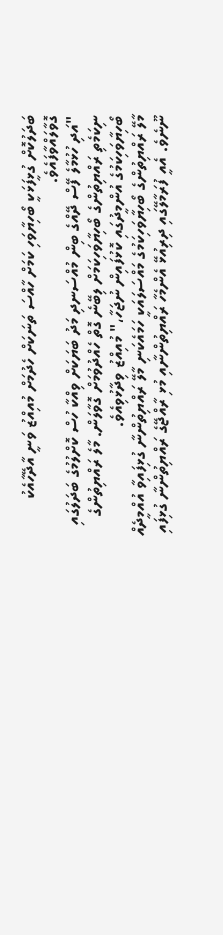ބަދަލުކޮށް ގުޅީފަޅަކީ ބޯހިޔާވަހި ކަމަށް ހާއްސަ ތަނަކަށް ހެދުމަށް މުއިއްޒު ވަނީ އާދޭހާއެކު ގޮވާލައްވާފައެވެ.
"އަދި ހުޅުމާލެ ފޭސް ދޭއްގެ ބިން މުއްސަނދި މަދު ބަޔަކަށް ވިއްކާ ހުސް ކޮށްލުމުގެ ބަދަލުގައި ނިކަމެތި ރައްޔިތުންގެ ބޯހިޔާވަހިކަމަށް ލިބޭނެ ގޮތް ހެއްދުވުމަށް ގޮވާލަން. މާލެ ރައްޔިތުންގެ ބޯހިޔާވަހިކަމުގެ އުންމީދުގައި ކޮޅުފައިން ނުޖަހާ،" މުއިއްޒު ވިދާޅުވިއެވެ.
މާލޭ ރައްޔިތުންގެ ބޯހިޔާވަހިކަމުގެ މައްސަލައަކީ ހަމައެކަނި މާލޭ ރައްޔިތުންނާ ގުޅިފައިވާ އުއްމީދެއް ނޫނެވެ. އެއީ ފުރަމާލޭގައި ދިރިއުޅޭ އެންމެހާ ރައްޔިތުންނާއި މުޅި ރާއްޖޭގެ ރައްޔިތުންނާ ގުޅިފައި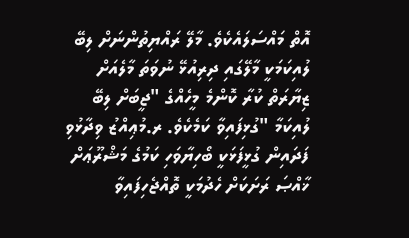އޮތް މައްސަލައެކެވެ. މާލޭ ރައްޔިތުންނަށް ލިބޭ ލުއިކަމަކީ މާލޭގައި ދިރިއުޅޭ ނުވަތަ މާލެއަށް ޒިޔާރަތް ކުރާ ކޮންމެ މީހެއްގެ "ޖީބަށް ލިބޭ ލުއިކަމާ "ގުޅިފައިވާ ކަމެކެވެ. ރ.މުޢިއްޒު ވިދާޅުވި ފަދައިން ގުޅީފަޅަކީ ބޯހިޔާވަހި ކަމުގެ މަޝްރޫޢަށް ޚާއްޞަ ރަށަކަށް ހެދުމަކީ ތޮއްޖެހިފައިވާ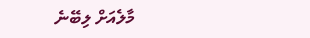މާލެއަށް ލިބޭނެ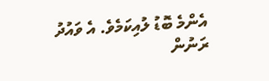އެންމެ ބޮޑު ލުއިކަމެވެ. އެ ވައުދު ރަނުން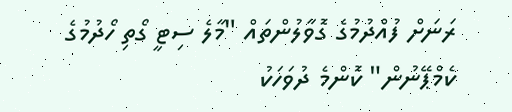ރަނަށް ފުއްދުމުގެ ގޮވާލުންތައް "މާލެ ސިޓީ ގޯތި ހޯދުމުގެ ކެމްޕޭނުން" ކޮންމެ ދުވަހަކު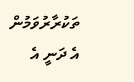ތަކުރާރުވަމުން އެ ދަނީ އެ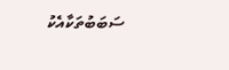ސަބަބުތަކާއެކު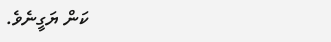ކަން ޔަގީނެވެ.